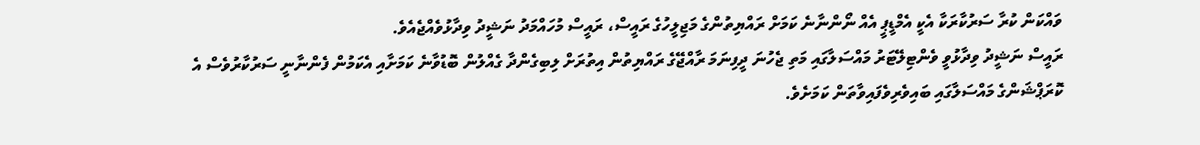ވައްކަން ކުރާ ސަރުކާރަކާ އެކީ އެމްޑީޕީ އެއް ނޯންނާނެ ކަމަށް ރައްޔިތުންގެ މަޖިލީހުގެ ރައީސް، ރައީސް މުހައްމަދު ނަޝީދު ވިދާޅުވެއްޖެއެވެ.
ރައީސް ނަޝީދު ވިދާޅުވީ ވެންޓިލޭޓަރު މައްސަލާގައި މަތި ޖެހުނަ ދީފިނަމަ ރާއްޖޭގެ ރައްޔިތުން އިތުރަށް ލިބިގެންދާ ގެއްލުން ބޮޑުވާނެ ކަމަށާއި އެކަމުން ފެންނާނީ ސަރުކާރުވެސް އެ ކޮރަޕްޝަންގެ މައްސަލާގައި ބައިވެރިވެފައިވާތަން ކަމަށެވެ.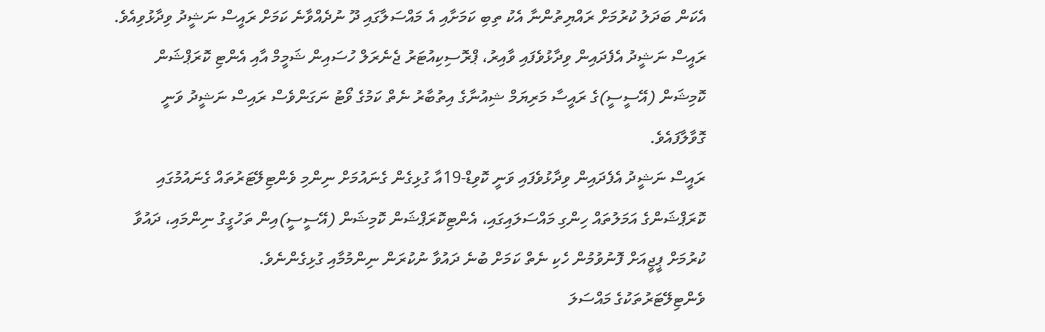އެކަން ބަދަލު ކުރުމަށް ރައްޔިތުންނާ އެކު ތިބި ކަމަށާއި އެ މައްސަލާގައި ދޫ ނުދެއްވާނެ ކަމަށް ރައީސް ނަޝީދު ވިދާޅުވިއެވެ.
ރައީސް ނަޝީދު އެފެދައިން ވިދާޅުވެފައި ވާއިރު، ޕްރޮސިކިއުޓަރު ޖެނެރަލް ހުސައިން ޝަމީމް އާއި އެންޓި ކޮރަޕްޝަން ކޮމިޝަން (އޭސީސީ)ގެ ރައީސާ މަރިޔަމް ޝިއުނާގެ އިތުބާރު ނެތް ކަމުގެ ވޯޓު ނަގަންވެސް ރައިސް ނަޝީދު ވަނީ ގޮވާލާފައެވެ.
ރައީސް ނަޝީދު އެފެދައިން ވިދާޅުވެފައި ވަނީ ކޮވިޑް-19އާ ގުޅިގެން ގެނައުމަށް ނިންމި ވެންޓިލޭޓަރުތައް ގެނައުމުގައި ކޮރަޕްޝަންގެ އަމަލުތައް ހިންގި މައްސަލައިގައި، އެންޓިކޮރަޕްޝަން ކޮމިޝަން (އޭސީސީ)އިން ތަހުގީގު ނިންމައި، ދައުވާ ކުރުމަށް ޕީޖީއަށް ފޮނުވުމުން ހެކި ނެތް ކަމަށް ބުނެ ދައުވާ ނުކުރަން ނިންމުމާއި ގުޅިގެންނެވެ.
ވެންޓިލޭޓަރުތަކުގެ މައްސަލަ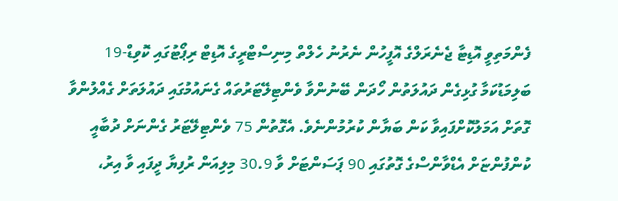ފެންމަތިވީ އޮޑިޓާ ޖެނެރަލްގެ އޮފީހުން ނެރުނު ހެލްތް މިނިސްޓްރީގެ އޮޑިޓް ރިޕޯޓުގައި ކޮވިޑް-19 ބަލިމަޑުކަމާ ގުޅިގެން ދައުލަތުން ހޯދަން ބޭނުންވާ ވެންޓިލޭޓަރުތައް ގެނައުމުގައި ދައުލަތަށް ގެއްލުންވާ ގޮތަށް އަމަލުކޮށްފައިވާ ކަން ބަޔާން ކުރުމުންނެވެ. އެގޮތުން 75 ވެންޓިލޭޓަރު ގެންނަށް ދުބާއީ ކުންފުންޏަށް އެޑްވާންސްގެ ގޮތުގައި 90 ޕަސަންޓަށް ވާ 30.9 މިލިއަން ރުފިޔާ ދީފައި ވާ އިރު،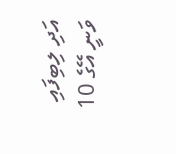އަދި ލިބިފައި ވަނީ އޭގެ 10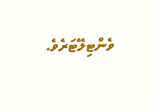ވެންޓިލޭޓަރެވެ.